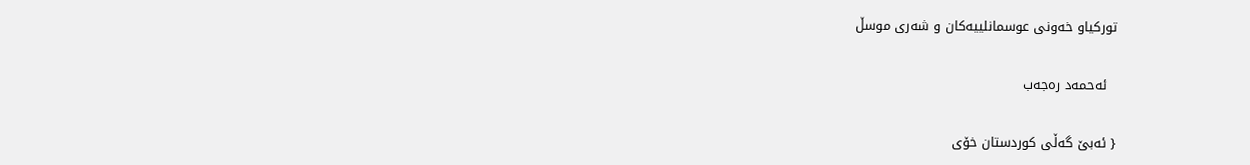توركیاو خه‌ونی عوسمانلییه‌كان و شه‌ری موسڵ

  ئه‌حمه‌د ره‌جه‌ب

{ ئەبێ گەڵی کوردستان خۆی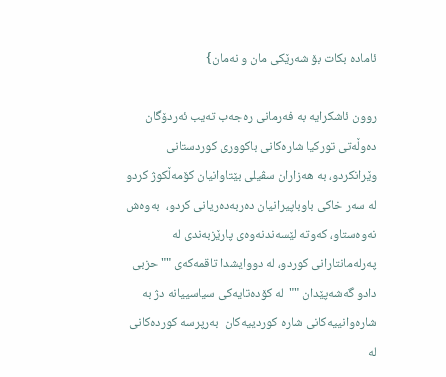ئامادە بکات بۆ شەرێکی مان و نەمان}

روون ئاشكرایه‌ به‌ فه‌رمانی ره‌جه‌ب ته‌یب ئه‌ردۆگان ده‌وڵه‌تی توركیا شاره‌كانی باكووری كوردستانی وێرانكردو، به‌ هه‌زاران سڤیلی بێتاوانیان كۆمه‌ڵكوژ كردو له‌ سه‌ر خاكی باوباپیرانیان ده‌ربه‌ده‌ریانی كردو،  به‌وه‌ش نه‌وه‌ستاو، كه‌وته‌ لێسه‌ندنه‌وه‌ی پارێزبه‌ندی له‌ په‌رله‌مانتارانی كوردو، له‌ دووایشدا تاقمه‌كه‌ی "" حزبی دادو گه‌شه‌پێدان ""  له‌ كۆده‌تایه‌كی سیاسییانه‌ دژ به‌ شاره‌وانییه‌كانی شاره‌ كوردییه‌‌كان  به‌رپرسه‌ كورده‌كانی له‌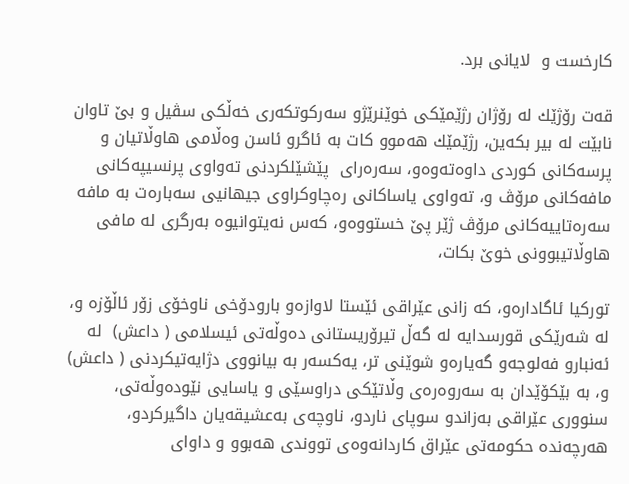كارخست و  لایانی برد.

قه‌ت رۆژێك له‌ رۆژان رژێمێكی خوێنرێژو سه‌ركوتكه‌ری خه‌ڵكی سڤیل و بێ تاوان نابێت له‌ بیر بكه‌ین، رژێمێك هه‌موو كات به‌ ئاگرو ئاسن وه‌ڵامی هاوڵاتیان و پرسه‌كانی كوردی داوه‌ته‌وه‌و، سه‌ره‌رای ‌‌ پێشێلكردنی‌ ته‌واوی‌ پرنسیپه‌كانی‌ مافه‌كانی‌ مرۆڤ‌ و، ته‌واوی‌ یاساكانی‌ ره‌چاوكراوی‌ جیهانیی‌ سه‌باره‌ت به‌ مافه‌ سه‌ره‌تاییه‌كانی مرۆڤ ژێر پێ‌ خستووه‌‌و، كه‌س نه‌یتوانیوه‌ به‌رگری له‌ مافی هاوڵاتیبوونی خوێ بكات،

توركیا ئاگاداره‌و، كه‌ زانی عێراقی ئێستا لاوازه‌و بارودۆخی ناوخۆی زۆر ئاڵۆزه و‌، له‌ شه‌رێكی قورسدایه‌ له‌ گه‌ڵ تیرۆریستانی ده‌وڵه‌تی ئیسلامی ( داعش)  له‌ ئه‌نبارو فه‌لوجه‌و گه‌یاره‌و شوێنی تر، یه‌كسه‌ر‌ به‌ بیانووی دژایه‌تیكردنی ( داعش) و، به‌ بێكۆێدان به‌ سه‌روه‌ره‌ی وڵاتێكی دراوسێی و یاسایی نێوده‌وڵه‌تی، سنووری عێراقی به‌زاندو سوپای ناردو، ناوچه‌ی به‌عشیقه‌یان داگیركردو، هەرچەندە حكومەتی عێراق كاردانەوەی تووندی هەبوو و داوای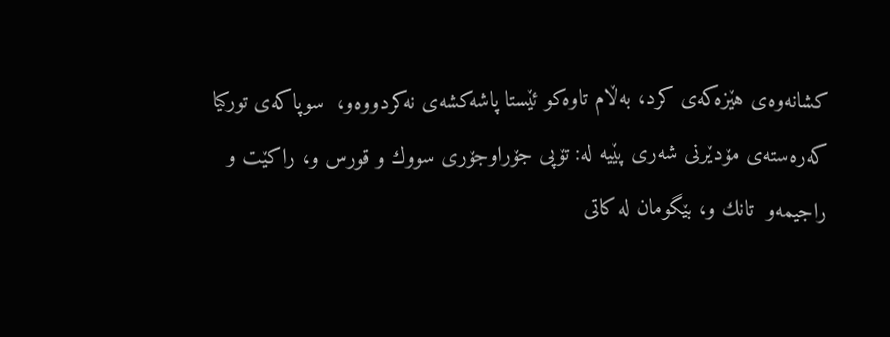كشانەوەی هێزەكەی كرد، بەڵام تاوەكو ئێستا پاشەكشەی نەكردووه‌و،  سوپاكه‌ی توركیا‌ كه‌ره‌سته‌ی مۆدێرنی شه‌ری پێیه‌ له‌: تۆپی جۆراوجۆری سووك و قورس و، راكێت و راجیمه‌و  تانك و، بێگومان له‌ كاتی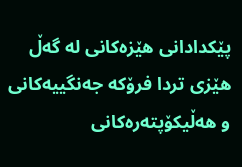پێكدادانی هێزه‌كانی له‌ گه‌ڵ هێزی تردا فرۆكه‌ جه‌نگییه‌كانی و هه‌ڵیكۆپته‌ره‌كانی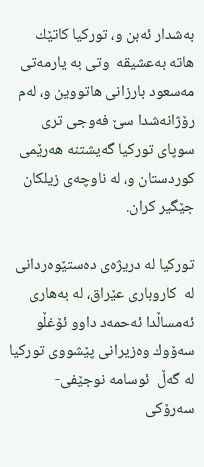به‌شدار ئه‌بن و، توركیا كاتێك هاته‌ به‌عشیقه  وتی به‌ یارمه‌تی مه‌سعود بارزانی هاتووین و، له‌م رۆژانه‌شدا سێ فه‌وجی تری سوپای توركیا گه‌یشتنه‌ هه‌رێمی‌ كوردستان و، له‌ ناوچه‌ی زیلكان جێگیر كران.

توركیا له‌ دریژه‌ی ده‌ستێوه‌ردانی له‌  كاروباری عێراق، له‌ به‌هاری ئه‌مساڵدا ئه‌حمه‌د داوو ئۆغڵو سه‌ۆوك وه‌زیرانی پێشووی توركیا له‌ گه‌ڵ  ئوسامە نوجێفی-  سەرۆكی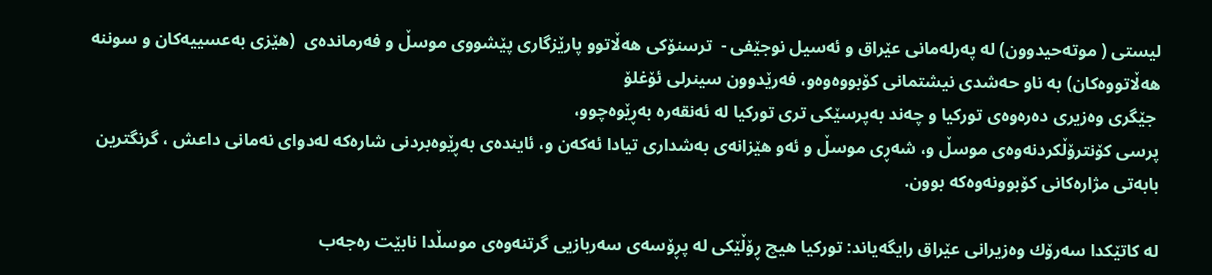لیستی ( موتەحیدوون) لە پەرلەمانی عێراق و ئەسیل نوجێفی -  ترسنۆكی هه‌ڵاتوو پارێزگاری پێشووی موسڵ و فەرماندەی  (هێزی به‌عسییه‌كان و سوننه‌ هه‌ڵاتووه‌كان) به‌ ناو حەشدی نیشتمانی كۆبووەوەو، فه‌رێدوون سینرلی ئۆغلۆ
 جێگری وەزیری دەرەوەی توركیا و چەند بەپرسێكی تری توركیا لە ئەنقەرە بەڕێوەچوو،
پرسی كۆنترۆڵكردنەوەی موسڵ و، شەڕی موسڵ و ئەو هێزانەی بەشداری تیادا ئه‌كه‌ن و، ئایندەی بەڕێوەبردنی شاره‌كه‌ لەدوای نه‌مانی داعش ، گرنگترین بابه‌تی مژارەكانی كۆبوونەوەكە بوون.

له‌ كاتێكدا سه‌رۆك وه‌زیرانی عێراق رایگه‌یاند: توركیا هیچ ڕۆڵێكی له‌ پڕۆسه‌ی‌ سه‌ربازیی گرتنه‌وه‌ی موسڵدا نابێت ره‌جه‌ب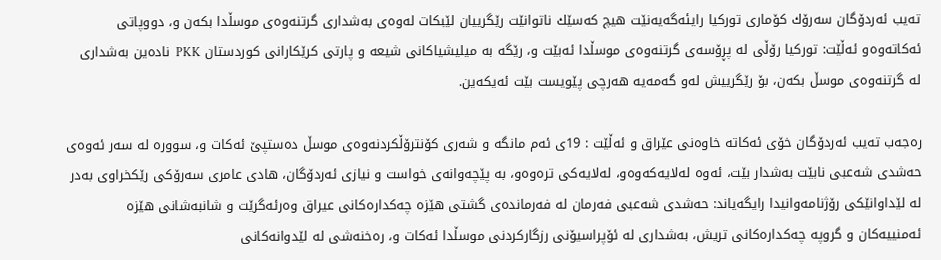ته‌یب ئه‌ردۆگان سه‌رۆك كۆماری‌ توركیا رایئه‌گه‌یه‌نێت هیچ كه‌سێك ناتوانێت رێگرییان لێبكات له‌وه‌ی‌ به‌شداری گرتنه‌وه‌ی موسڵدا بكه‌ن و، دووپاتی ئه‌كاته‌وه‌و ئه‌ڵێت: توركیا رۆڵی له‌ پڕۆسه‌ی‌ گرتنه‌وه‌ی موسڵدا ئه‌بێت و، رێگه‌ به‌ میلیشیاكانی شیعه‌ ‌و پارتی كرێكارانی كوردستان PKK  ناده‌ین به‌شداری له‌ گرتنه‌وه‌ی موسڵ بكه‌ن، بۆ رێگرییش له‌و گه‌مه‌یه‌ هه‌رچی پێویست بێت ئه‌‌یكه‌ین.

ره‌جه‌ب ته‌یب ئه‌ردۆگان خۆی ئه‌كاته‌ خاوه‌نی عێراق و ئه‌ڵێت : 19ی ئه‌م مانگه‌ و شه‌ر‌ی كۆنترۆڵكردنه‌وه‌ی موسڵ ده‌ستپێ ئه‌‌كات و، سووره‌ له‌ سه‌ر ئه‌وه‌ی حه‌شدی شه‌عبی نابێت به‌شدار بێت، ئه‌وه‌‌ له‌لایه‌كه‌وه‌و، له‌لایه‌كی تره‌وه‌و، به‌ پێچه‌وانه‌ی خواست و نیازی ئه‌ردۆگان، هادی عامری سه‌رۆكی رێكخراوی به‌در له‌ لێداوانێكی رۆژنامه‌وانیدا رایگه‌یاند: حه‌شدی شه‌عبی فه‌رمان له‌ فه‌رمانده‌ی گشتی ھێزه‌ چه‌كداره‌كانی عیراق وه‌رئه‌‌گرێت و شانبه‌شانی ھێزه‌ ئه‌منییه‌كان و گروپه‌ چه‌كداره‌كانی تریش، به‌شداری له‌ ئۆپراسیۆنی رزگاركردنی موسڵدا ئه‌‌كات و، ره‌خنه‌شی له‌ لێدوانه‌كانی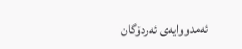ئه‌مدووایه‌ی ئه‌ردۆگان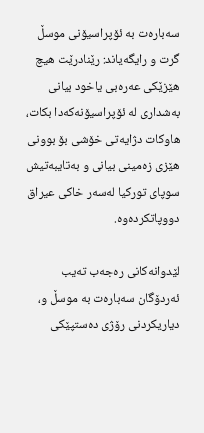سه‌‌باره‌ت به‌ ئۆپراسیۆنی موسڵ گرت و رایگه‌یاند: رێنادرێت ھیچ ھێزێكی عه‌ره‌بی یاخود بیانی به‌شداری له‌ ئۆپراسیۆنه‌كه‌دا بكات، ھاوكات دژایه‌تی خۆشی بۆ بوونی ھێزی زه‌مینی بیانی و به‌تایبه‌تیش سوپای توركیا له‌سه‌ر خاكی عیراق دووپاتكرده‌وه‌.

لێدوانه‌كانی ره‌جه‌ب ته‌یب ئه‌ردۆگان سه‌باره‌ت به‌ موسڵ و، دیاریكردنی رۆژی ده‌ستپێكی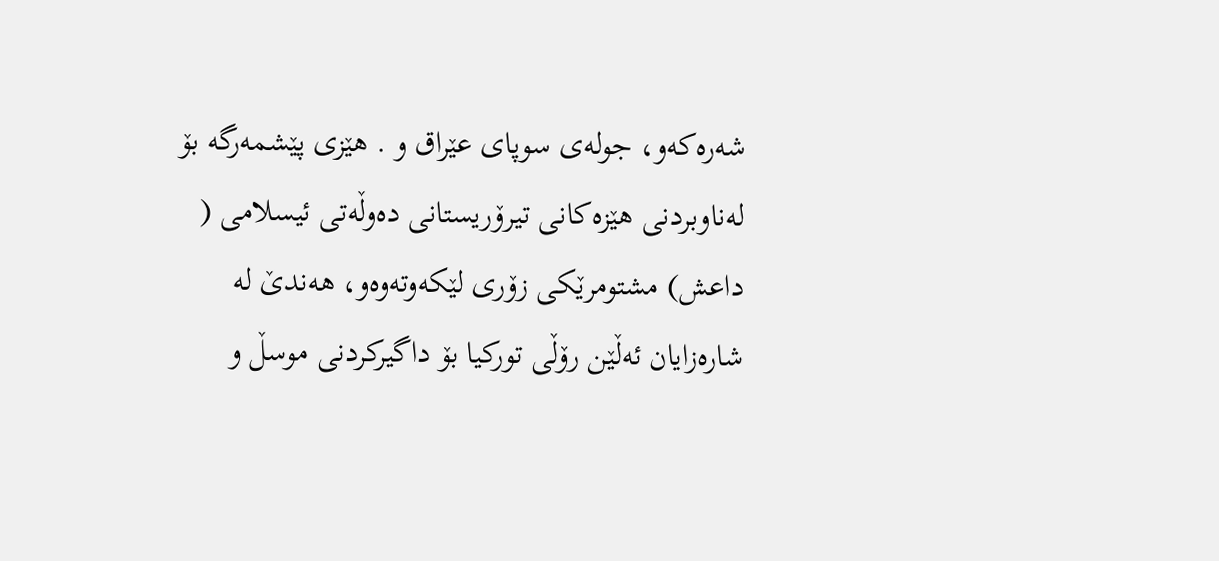شه‌ره‌كه‌و، جوله‌ی سوپای عێراق و . هێزی پێشمه‌رگه‌ بۆ له‌ناوبردنی هێزه‌كانی تیرۆریستانی ده‌وڵه‌تی ئیسلامی ( داعش) مشتومرێكی زۆری لێكه‌وته‌وه‌و، هه‌ندێ له‌ شاره‌زایان ئه‌ڵێن رۆڵی توركیا بۆ داگیركردنی موسڵ و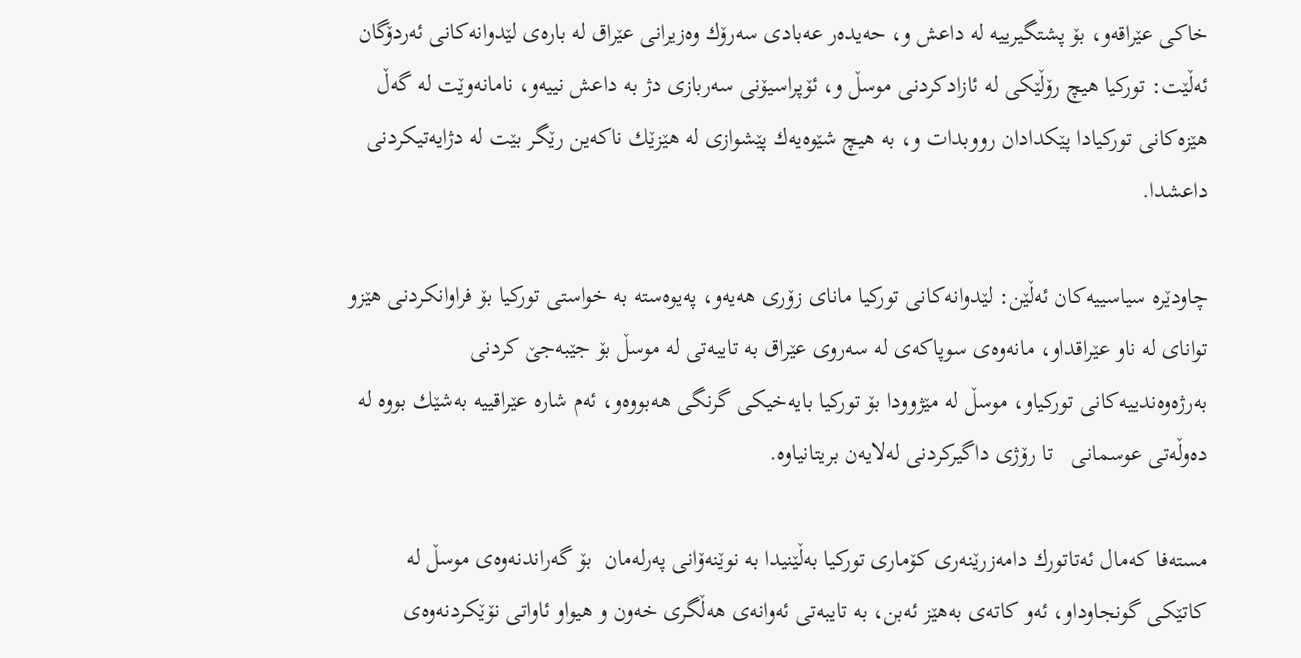خاكی عێراقه‌و، بۆ پشتگیرییه‌ له‌ داعش و، حه‌یده‌ر عه‌بادی سه‌رۆك وه‌زیرانی عێراق له‌ باره‌ی لێدوانه‌كانی ئه‌ردۆگان ئه‌ڵێت: توركیا هیچ رۆڵێكی له‌ ئازادكردنی موسڵ و، ئۆ‌پراسیۆنی سه‌ربازی دژ به‌ داعش نییه‌و، نامانه‌وێت له‌ گه‌ڵ هێزه‌كانی توركیادا پێكدادان رووبدات و، به‌ هیچ شێوه‌یه‌ك پێشوازی له‌ هێزێك ناكه‌ین رێگر بێت له‌ دژایه‌تیكردنی داعشدا.

چاودێره‌ سیاسییه‌كان ئه‌ڵێن: لێدوانه‌كانی توركیا مانای زۆری هه‌یه‌و، په‌یوه‌سته‌ به‌ خواستی توركیا بۆ فراوانكردنی هێزو توانای له‌ ناو عێراقداو، مانه‌وه‌ی سوپاكه‌ی له‌ سه‌روی عێراق به‌ تایبه‌تی له‌ موسڵ بۆ جێبه‌جێ كردنی به‌رژه‌وه‌ندییه‌كانی توركیاو، موسڵ له‌ مێژوودا بۆ توركیا بایه‌خیكی گرنگی هه‌بووه‌و، ئه‌م شاره‌ عێراقییه‌ به‌شێك بووه‌ له‌ ده‌وڵه‌تی عوسمانی   تا رۆژی داگیركردنی له‌لایه‌ن بریتانیاوه‌.

مسته‌فا كه‌مال ئه‌تاتورك دامه‌زرێنه‌ری كۆماری توركیا به‌ڵێنیدا به‌ نوێنه‌ۆانی په‌رله‌مان  بۆ گه‌راندنه‌وه‌ی موسڵ له‌ كاتێكی گونجاوداو، ئه‌و كاته‌ی به‌هێز ئه‌بن، به‌ تایبه‌تی ئه‌وانه‌ی هه‌ڵگری خه‌ون و هیواو ئاواتی نۆێكردنه‌وه‌ی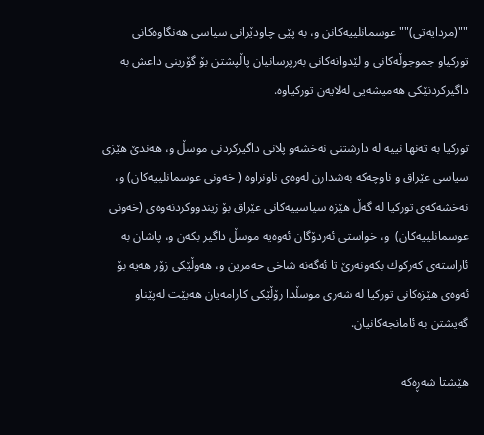""(مردایه‌تی)"" عوسمانلییه‌كانن و، به‌ پێی چاودێرانی سیاسی هه‌نگاوه‌كانی توركیاو جموجوڵه‌كانی و لێدوانه‌كانی به‌رپرسانیان پاڵپشتن بۆ گۆرینی داعش به‌ داگیركردنێكی هه‌میشه‌یی له‌لایه‌ن توركیاوه‌.

توركیا به‌ ته‌نها نییه‌ له دارشتنی‌ نه‌خشه‌و پلانی داگیركردنی موسڵ و، هه‌ندێ هێزی سیاسی عێراق و ناوچه‌كه‌ به‌شدارن له‌وه‌ی ناونراوه‌ ( خه‌ونی عوسمانلییه‌كان) و، نه‌خشه‌كه‌ی توركیا له‌ گه‌ڵ هێزه‌ سیاسییه‌كانی عێراق بۆ زیندووكردنه‌وه‌ی (خه‌ونی عوسمانلییه‌كان)  و، خواستی ئه‌ردۆگان ئه‌وه‌یه‌ موسڵ داگیر بكه‌ن و، پاشان به‌ ئاراسته‌ی كه‌ركوك بكه‌ونه‌رێ تا ئه‌گه‌نه‌ شاخی حه‌مرین و، هه‌وڵێكی زۆر هه‌یه‌ بۆ ئه‌وه‌ی هێزه‌كانی توركیا له‌ شه‌ری موسڵدا رۆڵێكی كارامه‌یان هه‌بێت له‌پێناو گه‌یشتن به‌ ئامانجه‌كانیان.

هێشتا شەڕەکە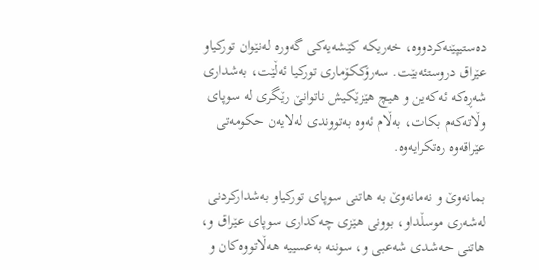دەستیپێنەکردووە، خەریکە کێشەیەکی گەورە لەنێوان توركیاو عێراق دروستئه‌بێت. سەرۆککۆماری تورکیا ئه‌ڵێت، بەشداری شەڕەکە ئه‌كه‌ین و هیچ هێزێكیش ناتوانێ رێگری لە سوپای وڵاتەكەم بکات، بەڵام ئەوە بەتووندی لەلایەن حکومەتی عێراقەوە رەتکرایەوە.

بمانه‌وێ و نه‌مانه‌وێ به‌ هاتنی سوپای توركیاو به‌شداركردنی له‌شه‌ری موسڵداو، بوونی هێزی چه‌كداری سوپای عێراق و، هاتنی حه‌شدی شه‌عبی و، سوننه‌ به‌عسییه‌ هه‌ڵاتووه‌كان و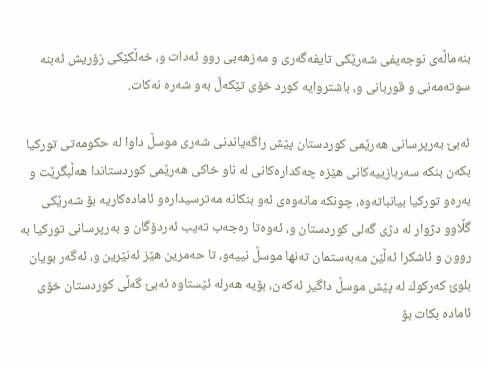بنه‌ماڵه‌ی نوجه‌یفی شه‌رێكی تایفه‌گه‌ری و مه‌زهه‌بی روو ئه‌دات و، خه‌ڵكێكی زۆریش ئه‌بنه‌ سوته‌مه‌نی و قوربانی و، باشتروایه‌ كورد خۆی تێكه‌ڵ به‌و شه‌ره‌ نه‌كات.

ئه‌بێ بەرپرسانی ھەرێمی کوردستان پێش راگەیاندنی شه‌ری موسڵ داوا لە حکومەتی تورکیا بکەن بنکە سەربازییەکانی ھێزە چەکدارەکانی لە ناو خاکی ھەرێمی کوردستاندا ھەڵبگرێت و بەرەو تورکیا بیانباتەوە، چونکە مانەوەی ئەو بنکانە مەترسیدارەو ئامادەکاریە بۆ شەرێکی گڵاوو دژوار لە دژی گەلی کوردستان و، ئه‌وه‌تا ره‌جه‌ب ته‌یب ئه‌ردۆگان و به‌رپرسانی توركیا به‌ روون و ئاشكرا ئه‌ڵێن مه‌به‌ستمان ته‌نها موسڵ نییه‌و، تا حه‌مرین هێز ئه‌نێرین و، ئه‌گه‌ر بویان بلوێ كه‌ركوك له‌ پێش موسڵ داگیر ئه‌كه‌ن، بۆیه‌ ھەرلە ئێستاوە ئەبێ گەڵی کوردستان خۆی ئامادە بکات بۆ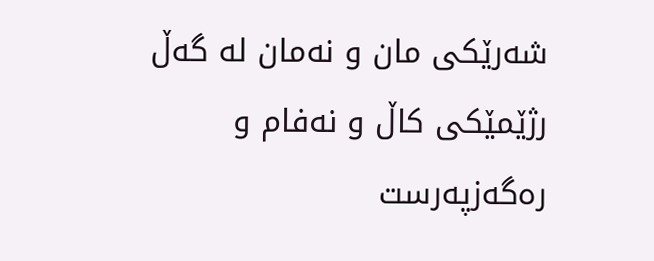شەرێکی مان و نەمان لە گەڵ رژێمێکی کاڵ و نەفام و رەگەزپەرست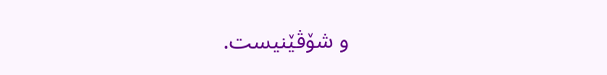و شۆڤێنیست.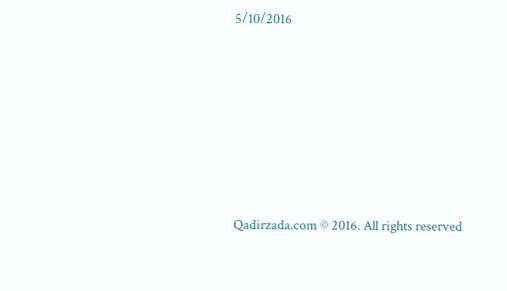5/10/2016







Qadirzada.com © 2016. All rights reserved